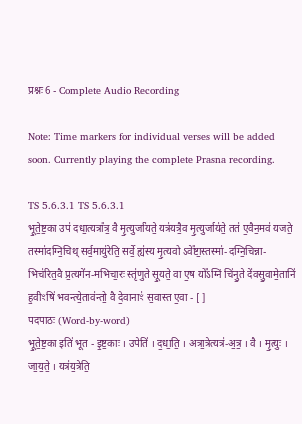प्रश्नः 6 - Complete Audio Recording

Note: Time markers for individual verses will be added soon. Currently playing the complete Prasna recording.

TS 5.6.3.1 TS 5.6.3.1
भू॒ते॒ष्ट॒का उप॑ दधा॒त्यत्रा᳚त्र॒ वै मृ॒त्युर्जा॑यते॒ यत्र॑यत्रै॒व मृ॒त्युर्जाय॑ते॒ तत॑ ए॒वैन॒मव॑ यजते॒ तस्मा॑दग्नि॒चिथ् सर्व॒मायु॑रेति॒ सर्वे॒ ह्य॑स्य मृ॒त्यवो ऽवे᳚ष्टा॒स्तस्मा॑-दग्नि॒चिन्ना-भिच॑रित॒वै प्र॒त्यगे॑न-मभिचा॒रः स्तृ॑णुते सू॒यते॒ वा ए॒ष यो᳚ऽग्निं चि॑नु॒ते दे॑वसु॒वामे॒तानि॑ ह॒वीꣳषि॑ भवन्त्ये॒ताव॑न्तो॒ वै दे॒वानाꣳ॑ स॒वास्त ए॒वा - [ ]
पदपाठः (Word-by-word)
भू॒ते॒ष्ट॒का इति॑ भूत - इ॒ष्ट॒काः । उपेति॑ । द॒धा॒ति॒ । अत्रा॒त्रेत्यत्र॑-अ॒त्र॒ । वै । मृ॒त्युः । जा॒य॒ते॒ । यत्र॑य॒त्रेति॒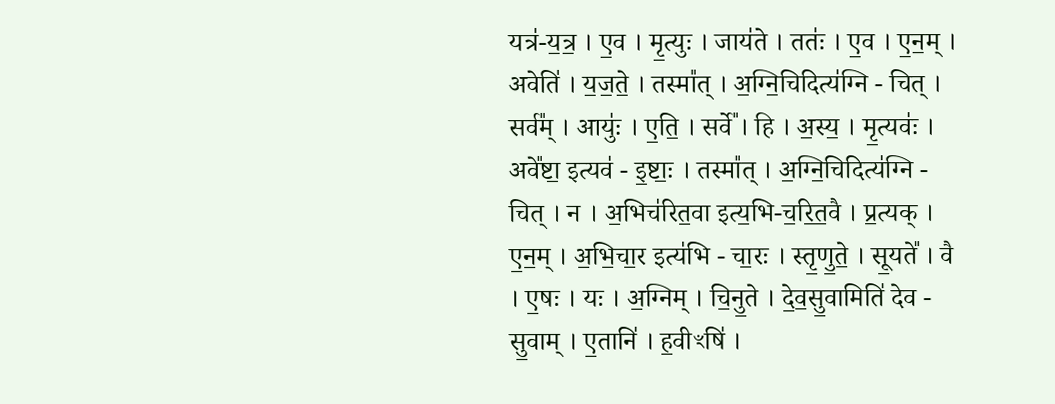यत्र॑-य॒त्र॒ । ए॒व । मृ॒त्युः । जाय॑ते । ततः॑ । ए॒व । ए॒न॒म् । अवेति॑ । य॒ज॒ते॒ । तस्मा᳚त् । अ॒ग्नि॒चिदित्य॑ग्नि - चित् । सर्व᳚म् । आयुः॑ । ए॒ति॒ । सर्वे᳚ । हि । अ॒स्य॒ । मृ॒त्यवः॑ । अवे᳚ष्टा॒ इत्यव॑ - इ॒ष्टाः॒ । तस्मा᳚त् । अ॒ग्नि॒चिदित्य॑ग्नि - चित् । न । अ॒भिच॑रित॒वा इत्य॒भि-च॒रि॒त॒वै । प्र॒त्यक् । ए॒न॒म् । अ॒भि॒चा॒र इत्य॑भि - चा॒रः । स्तृ॒णु॒ते॒ । सू॒यते᳚ । वै । ए॒षः । यः । अ॒ग्निम् । चि॒नु॒ते । दे॒व॒सु॒वामिति॑ देव - सु॒वाम् । ए॒तानि॑ । ह॒वीꣳषि॑ ।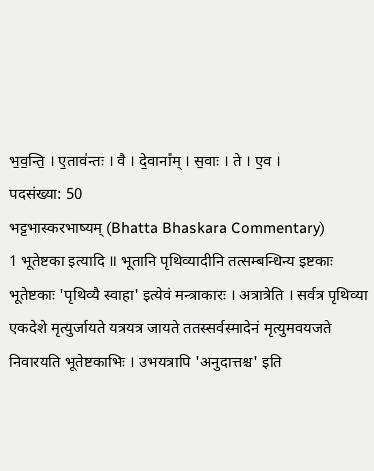भ॒व॒न्ति॒ । ए॒ताव॑न्तः । वै । दे॒वाना᳚म् । स॒वाः । ते । ए॒व ।
पदसंख्या: 50
भट्टभास्करभाष्यम् (Bhatta Bhaskara Commentary)
1 भूतेष्टका इत्यादि ॥ भूतानि पृथिव्यादीनि तत्सम्बन्धिन्य इष्टकाः भूतेष्टकाः 'पृथिव्यै स्वाहा' इत्येवं मन्त्राकारः । अत्रात्रेति । सर्वत्र पृथिव्या एकदेशे मृत्युर्जायते यत्रयत्र जायते ततस्सर्वस्मादेनं मृत्युमवयजते निवारयति भूतेष्टकाभिः । उभयत्रापि 'अनुदात्तश्च' इति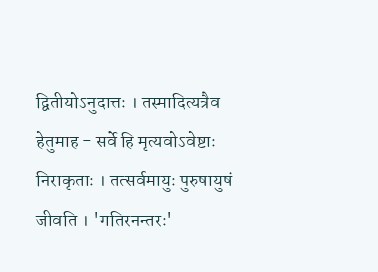द्वितीयोऽनुदात्तः । तस्मादित्यत्रैव हेतुमाह - सर्वे हि मृत्यवोऽवेष्टाः निराकृताः । तत्सर्वमायुः पुरुषायुषं जीवति । 'गतिरनन्तरः'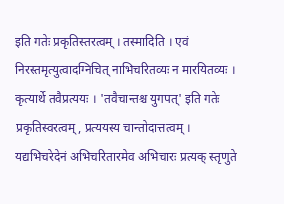इति गतेः प्रकृतिस्तरत्वम् । तस्मादिति । एवं निरस्तमृत्युत्वादग्निचित् नाभिचरितव्यः न मारयितव्यः । कृत्यार्थे तवैप्रत्ययः । 'तवैचान्तश्च युगपत्' इति गतेः प्रकृतिस्वरत्वम्, प्रत्ययस्य चान्तोदात्तत्वम् । यद्यभिचरेदेनं अभिचरितारमेव अभिचारः प्रत्यक् स्तृणुते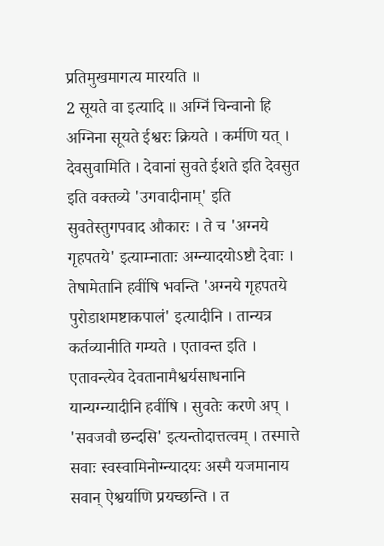प्रतिमुखमागत्य मारयति ॥
2 सूयते वा इत्यादि ॥ अग्निं चिन्वानो हि अग्निना सूयते ईश्वरः क्रियते । कर्मणि यत् । देवसुवामिति । देवानां सुवते ईशते इति देवसुत इति वक्तव्ये 'उगवादीनाम्' इति सुवतेस्तुगपवाद औकारः । ते च 'अग्नये गृहपतये' इत्याम्नाताः अग्न्यादयोऽष्टौ देवाः । तेषामेतानि हवींषि भवन्ति 'अग्नये गृहपतये पुरोडाशमष्टाकपालं' इत्यादीनि । तान्यत्र कर्तव्यानीति गम्यते । एतावन्त इति । एतावन्त्येव देवतानामैश्वर्यसाधनानि यान्यग्न्यादीनि हवींषि । सुवतेः करणे अप् । 'सवजवौ छन्दसि' इत्यन्तोदात्तत्वम् । तस्मात्ते सवाः स्वस्वामिनोग्न्यादयः अस्मै यजमानाय सवान् ऐश्वर्याणि प्रयच्छन्ति । त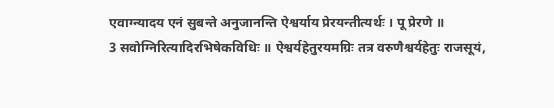एवाग्न्यादय एनं सुबन्ते अनुजानन्ति ऐश्वर्याय प्रेरयन्तीत्यर्थः । पू प्रेरणे ॥
3 सवोग्निरित्यादिरभिषेकविधिः ॥ ऐश्वर्यहेतुरयमग्रिः तत्र वरुणैश्वर्यहेतुः राजसूयं,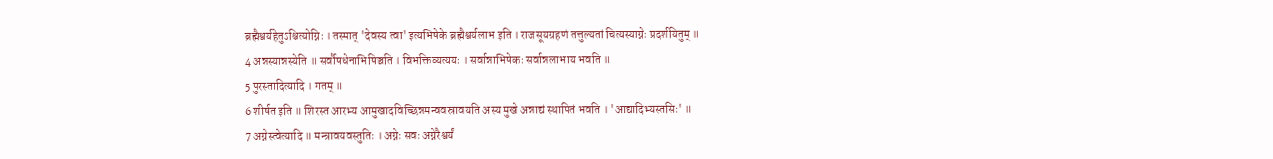ब्रह्मैश्वर्यहेतुऽश्चित्योग्निः । तस्मात् 'देवस्य त्वा' इत्यभिषेके ब्रह्मैश्वर्यलाभ इति । राजसूयग्रहणं तत्तुल्यतां चित्यस्याग्नेः प्रदर्शयितुम् ॥
4 अन्नस्यान्नस्येति ॥ सर्वौषधेनाभिषिञ्चति । विभक्तिव्यत्ययः । सर्वान्नाभिषेकः सर्वान्नलाभाय भवति ॥
5 पुरस्तादित्यादि । गतम् ॥
6 शीर्षत इति ॥ शिरस्त आरभ्य आमुखादविच्छिन्नमन्ववस्रावयति अस्य मुखे अन्नाद्यं स्थापितं भवति । 'आद्यादिभ्यस्तसिः' ॥
7 अग्नेस्त्वेत्यादि ॥ मन्त्रावयवस्तुतिः । अग्नेः सवः अग्नेरैश्वर्यं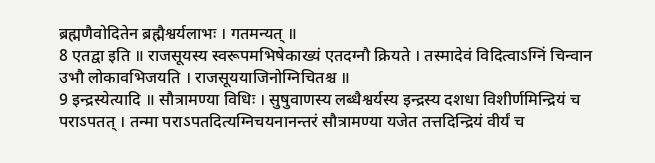ब्रह्मणैवोदितेन ब्रह्मैश्वर्यलाभः । गतमन्यत् ॥
8 एतद्वा इति ॥ राजसूयस्य स्वरूपमभिषेकाख्यं एतदग्नौ क्रियते । तस्मादेवं विदित्वाऽग्निं चिन्वान उभौ लोकावभिजयति । राजसूययाजिनोग्निचितश्च ॥
9 इन्द्रस्येत्यादि ॥ सौत्रामण्या विधिः । सुषुवाणस्य लब्धैश्वर्यस्य इन्द्रस्य दशधा विशीर्णमिन्द्रियं च पराऽपतत् । तन्मा पराऽपतदित्यग्निचयनानन्तरं सौत्रामण्या यजेत तत्तदिन्द्रियं वीर्यं च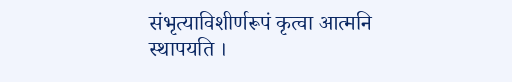संभृत्याविशीर्णरूपं कृत्वा आत्मनि स्थापयति ।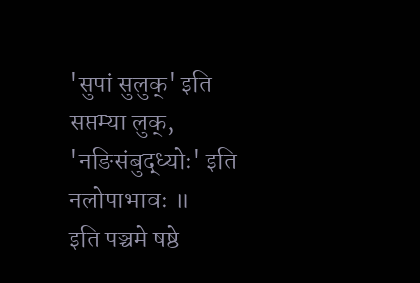'सुपां सुलुक्' इति सप्तम्या लुक्, 'नङिसंबुद्ध्योः' इति नलोपाभावः ॥
इति पञ्चमे षष्ठे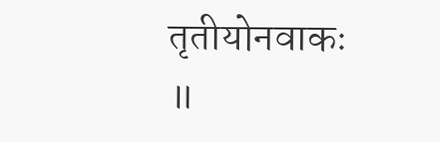तृतीयोनवाकः ॥